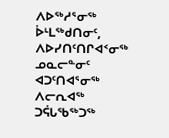ᐱᐅᖅᓱᕐᓂᖅ ᐆᒻᒪᖅᑯᑎᓂᑦ, ᐱᐅᓯᑎᑦᑎᒋᐊᑉᓂᖅ ᓄᓇᓕᓐᓂᑦ
ᐊᑐᑦᑎᐊᕐᓂᖅ ᐱᓕᕆᐊᖅ ᑐᕌᒐᖃᖅᑐᖅ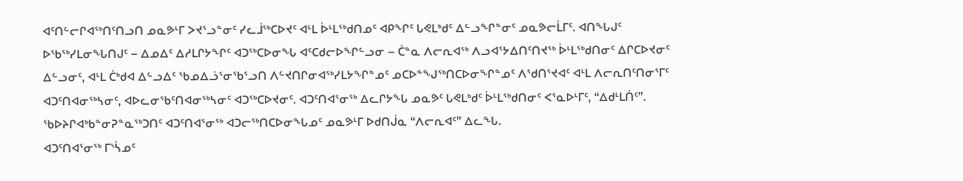ᐊᑦᑎᓪᓕᒋᐊᖅᑎᑦᑎᓗᑎ ᓄᓇᕗᒻᒥ ᐳᔪᕐᓗᓐᓂᑦ ᓯᓚᒨᖅᑕᐅᔪᑦ ᐊᒻᒪ ᐆᒻᒪᖅᑯᑎᓄᑦ ᐊᑭᖏᑦ ᒐᕙᒪᒃᑯᑦ ᐃᓪᓗᖏᓐᓂᑦ ᓄᓇᕗᓕᒫᒥᑦ. ᐊᑎᖓᒍᑦ ᐅᖃᖅᓯᒪᓂᖓᑎᒍᑦ − ᐃᓄᐃᑦ ᐃᓱᒪᒋᔭᖏᑦ ᐊᑐᖅᑕᐅᓂᖓ ᐊᑦᑕᑯᓕᐅᖏᓪᓗᓂ – ᑖᓐᓇ ᐱᓕᕆᐊᖅ ᐱᓗᐊᕐᔭᐃᑎᑦᑎᔪᖅ ᐆᒻᒪᖅᑯᑎᓂᑦ ᐃᒋᑕᐅᔪᓂᑦ ᐃᓪᓗᓂᑦ, ᐊᒻᒪ ᑖᒃᑯᐊ ᐃᓪᓗᐃᑦ ᖃᓄᐃᓘᕐᓂᖃᕐᓗᑎ ᐱᓪᔪᑎᒋᓂᐊᖅᓯᒪᔭᖏᓐᓄᑦ ᓄᑕᐅᓐᖑᖅᑎᑕᐅᓂᖏᓐᓄᑦ ᐱᖁᑎᕐᔪᐊᑦ ᐊᒻᒪ ᐱᓕᕆᑎᑦᑎᓂᕐᒥᑦ ᐊᑐᑦᑎᐊᓂᖅᓴᓂᑦ, ᐊᐅᓚᓂᖃᑦᑎᐊᓂᖅᓴᓂᑦ ᐊᑐᖅᑕᐅᔪᓂᑦ. ᐊᑐᑦᑎᐊᕐᓂᖅ ᐃᓚᒋᔭᖓ ᓄᓇᕗᑦ ᒐᕙᒪᒃᑯᑦ ᐆᒻᒪᖅᑯᑎᓂᑦ ᐸᕐᓇᐅᒻᒥᑦ, “ᐃᑯᒻᒪᑏᑦ”. ᖃᐅᔨᒋᐊᒃᑲᓐᓂᕈᓐᓇᖅᑐᑎᑦ ᐊᑐᑦᑎᐊᕐᓂᖅ ᐊᑐᓕᖅᑎᑕᐅᓂᖓᓄᑦ ᓄᓇᕗᒻᒥ ᐅᑯᑎᒎᓇ “ᐱᓕᕆᐊᑦ” ᐃᓚᖓ.
ᐊᑐᑦᑎᐊᕐᓂᖅ ᒥᔅᓵᓄᑦ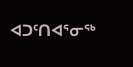ᐊᑐᑦᑎᐊᕐᓂᖅ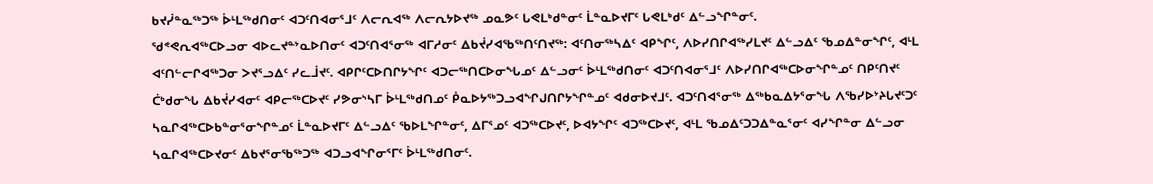ᑲᔪᓰᓐᓇᖅᑐᖅ ᐆᒻᒪᖅᑯᑎᓂᑦ ᐊᑐᑦᑎᐊᓂᕐᒧᑦ ᐱᓕᕆᐊᖅ ᐱᓕᕆᔭᐅᔪᖅ ᓄᓇᕗᑦ ᒐᕙᒪᒃᑯᓐᓂᑦ ᒫᓐᓇᐅᔪᒥᑦ ᒐᕙᒪᒃᑯᑦ ᐃᓪᓗᖏᓐᓂᑦ.
ᖁᕝᕙᕆᐊᖅᑕᐅᓗᓂ ᐊᐅᓚᔪᓐᔾᓇᐅᑎᓂᑦ ᐊᑐᑦᑎᐊᕐᓂᖅ ᐊᒥᓱᓂᑦ ᐃᑲᔫᓯᐊᖃᖅᑎᑦᑎᔪᖅ: ᐊᑦᑎᓂᖅᓴᐃᑦ ᐊᑭᖏᑦ, ᐱᐅᓯᑎᒋᐊᖅᓯᒪᔪᑦ ᐃᓪᓗᐃᑦ ᖃᓄᐃᓐᓂᖏᑦ, ᐊᒻᒪ ᐊᑦᑎᓪᓕᒋᐊᖅᑐᓂ ᐳᔪᕐᓗᐃᑦ ᓯᓚᒨᔪᑦ. ᐊᑭᒋᑦᑕᐅᑎᒋᔭᖏᑦ ᐊᑐᓕᖅᑎᑕᐅᓂᖓᓄᑦ ᐃᓪᓗᓂᑦ ᐆᒻᒪᖅᑯᑎᓂᑦ ᐊᑐᑦᑎᐊᓂᕐᒧᑦ ᐱᐅᓯᑎᒋᐊᖅᑕᐅᓂᖏᓐᓄᑦ ᑎᑭᑦᑎᔪᑦ ᑖᒃᑯᓂᖓ ᐃᑲᔫᓯᐊᓂᑦ ᐊᑭᓕᖅᑕᐅᔪᑦ ᓯᕗᓂᔅᓴᒥ ᐆᒻᒪᖅᑯᑎᓄᑦ ᑮᓇᐅᔭᖅᑐᓗᐊᖏᒍᑎᒋᔭᖏᓐᓄᑦ ᐊᑯᓂᐅᔪᒧᑦ. ᐊᑐᑦᑎᐊᕐᓂᖅ ᐃᖅᑲᓇᐃᔭᕐᓂᖓ ᐱᖃᓯᐅᔾᔨᒐᔪᑦᑐᑦ ᓴᓇᒋᐊᖅᑕᐅᑲᓐᓂᕐᓂᖏᓐᓄᑦ ᒫᓐᓇᐅᔪᒥᑦ ᐃᓪᓗᐃᑦ ᖃᐅᒪᖏᓐᓂᑦ, ᐃᒥᕐᓄᑦ ᐊᑐᖅᑕᐅᔪᑦ, ᐅᐊᔭᖏᑦ ᐊᑐᖅᑕᐅᔪᑦ, ᐊᒻᒪ ᖃᓄᐃᑦᑐᑐᐃᓐᓇᕐᓂᑦ ᐊᓯᖏᓐᓂ ᐃᓪᓗᓂ ᓴᓇᒋᐊᖅᑕᐅᔪᓂᑦ ᐃᑲᔪᕐᓂᖃᖅᑐᖅ ᐊᑐᓗᐊᖏᓂᕐᒥᑦ ᐆᒻᒪᖅᑯᑎᓂᑦ.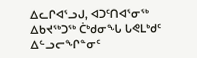ᐃᓚᒋᐊᕐᓗᒍ, ᐊᑐᑦᑎᐊᕐᓂᖅ ᐃᑲᔪᖅᑐᖅ ᑖᒃᑯᓂᖓ ᒐᕙᒪᒃᑯᑦ ᐃᓪᓗᓕᖏᓐᓂᑦ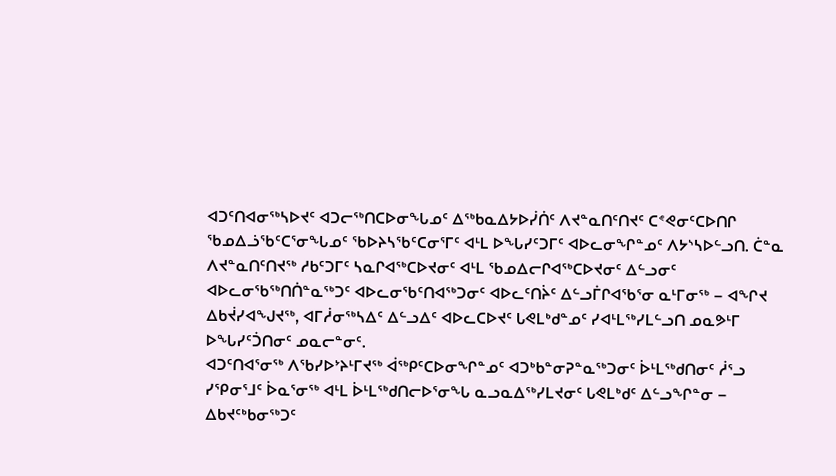ᐊᑐᑦᑎᐊᓂᖅᓴᐅᔪᑦ ᐊᑐᓕᖅᑎᑕᐅᓂᖓᓄᑦ ᐃᖅᑲᓇᐃᔭᐅᓰᑏᑦ ᐱᔪᓐᓇᑎᑦᑎᔪᑦ ᑕᕝᕙᓂᑦᑕᐅᑎᒋ ᖃᓄᐃᓘᖃᑦᑕᕐᓂᖓᓄᑦ ᖃᐅᔨᓴᖃᑦᑕᓂᕐᒥᑦ ᐊᒻᒪ ᐅᖓᓯᑦᑐᒥᑦ ᐊᐅᓚᓂᖏᓐᓄᑦ ᐱᔭᔅᓴᐅᓪᓗᑎ. ᑖᓐᓇ ᐱᔪᓐᓇᑎᑦᑎᔪᖅ ᓱᑲᑦᑐᒥᑦ ᓴᓇᒋᐊᖅᑕᐅᔪᓂᑦ ᐊᒻᒪ ᖃᓄᐃᓕᒋᐊᖅᑕᐅᔪᓂᑦ ᐃᓪᓗᓂᑦ ᐊᐅᓚᓂᖃᖅᑎᑏᓐᓇᖅᑐᑦ ᐊᐅᓚᓂᖃᑦᑎᐊᖅᑐᓂᑦ ᐊᐅᓚᑦᑎᔩᑦ ᐃᓪᓗᒦᒋᐊᖃᕐᓂ ᓇᒻᒥᓂᖅ − ᐊᖏᔪ ᐃᑲᔫᓯᐊᖑᔪᖅ, ᐊᒥᓲᓂᖅᓴᐃᑦ ᐃᓪᓗᐃᑦ ᐊᐅᓚᑕᐅᔪᑦ ᒐᕙᒪᒃᑯᓐᓄᑦ ᓯᐊᒻᒪᖅᓯᒪᓪᓗᑎ ᓄᓇᕗᒻᒥ ᐅᖓᓯᑦᑑᑎᓂᑦ ᓄᓇᓕᓐᓂᑦ.
ᐊᑐᑦᑎᐊᕐᓂᖅ ᐱᖃᓯᐅᔾᔨᒻᒥᔪᖅ ᐋᖅᑭᑦᑕᐅᓂᖏᓐᓄᑦ ᐊᑐᒃᑲᓐᓂᕈᓐᓇᖅᑐᓂᑦ ᐆᒻᒪᖅᑯᑎᓂᑦ ᓲᕐᓗ ᓯᕿᓂᕐᒧᑦ ᐆᓇᕐᓂᖅ ᐊᒻᒪ ᐆᒻᒪᖅᑯᑎᓕᐅᕐᓂᖓ ᓇᓗᓇᐃᖅᓯᒪᔪᓂᑦ ᒐᕙᒪᒃᑯᑦ ᐃᓪᓗᖏᓐᓂ − ᐃᑲᔪᑦᒃᑲᓂᖅᑐᑦ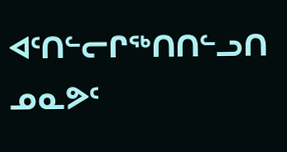ᐊᑦᑎᓪᓕᒋᖅᑎᑎᓪᓗᑎ ᓄᓇᕗᑦ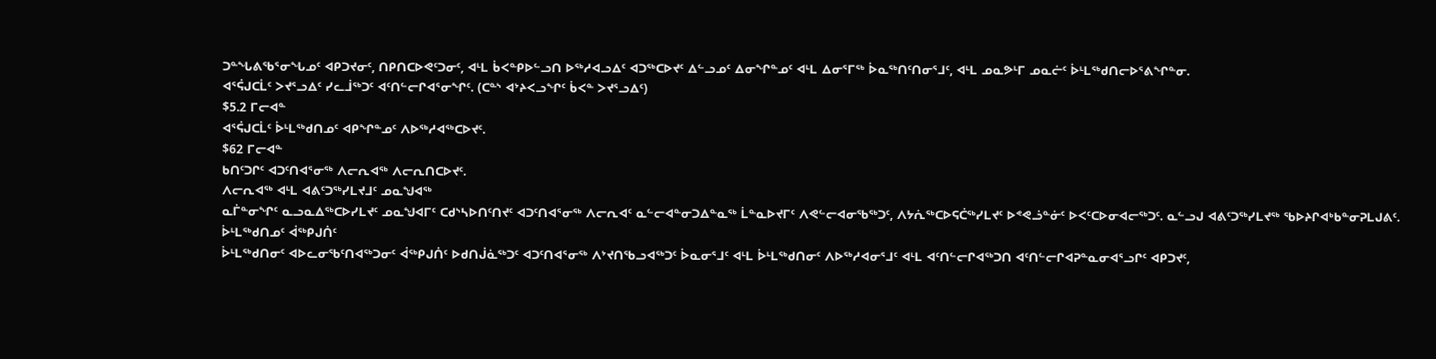ᑐᓐᖓᕕᖃᕐᓂᖓᓄᑦ ᐊᑭᑐᔪᓂᑦ, ᑎᑭᑎᑕᐅᕙᑦᑐᓂᑦ, ᐊᒻᒪ ᑳᐸᓐᑭᐅᓪᓗᑎ ᐅᖅᓱᐊᓗᐃᑦ ᐊᑐᖅᑕᐅᔪᑦ ᐃᓪᓗᓄᑦ ᐃᓂᖏᓐᓄᑦ ᐊᒻᒪ ᐃᓂᕐᒥᖅ ᐆᓇᖅᑎᑦᑎᓂᕐᒧᑦ, ᐊᒻᒪ ᓄᓇᕗᒻᒥ ᓄᓇᓖᑦ ᐆᒻᒪᖅᑯᑎᓕᐅᕐᕕᖏᓐᓂ.
ᐊᕐᕌᒍᑕᒫᑦ ᐳᔪᕐᓗᐃᑦ ᓯᓚᒨᖅᑐᑦ ᐊᑦᑎᓪᓕᒋᐊᕐᓂᖏᑦ. (ᑕᓐᔅ ᐊᔾᔨᐸᓗᖏᑦ ᑳᐸᓐ ᐳᔪᕐᓗᐃᑦ)
$5.2 ᒥᓕᐊᓐ
ᐊᕐᕌᒍᑕᒫᑦ ᐆᒻᒪᖅᑯᑎᓄᑦ ᐊᑭᖏᓐᓄᑦ ᐱᐅᖅᓱᐊᖅᑕᐅᔪᑦ.
$62 ᒥᓕᐊᓐ
ᑲᑎᑦᑐᒋᑦ ᐊᑐᑦᑎᐊᕐᓂᖅ ᐱᓕᕆᐊᖅ ᐱᓕᕆᑎᑕᐅᔪᑦ.
ᐱᓕᕆᐊᖅ ᐊᒻᒪ ᐊᕕᑦᑐᖅᓯᒪᔪᒧᑦ ᓄᓇᖑᐊᖅ
ᓇᒦᓐᓂᖏᑦ ᓇᓗᓇᐃᖅᑕᐅᓯᒪᔪᑦ ᓄᓇᖑᐊᒥᑦ ᑕᑯᔅᓴᐅᑎᑦᑎᔪᑦ ᐊᑐᑦᑎᐊᕐᓂᖅ ᐱᓕᕆᐊᑦ ᓇᓪᓕᐊᓐᓂᑐᐃᓐᓇᖅ ᒫᓐᓇᐅᔪᒥᑦ ᐱᕙᓪᓕᐊᓂᖃᖅᑐᑦ, ᐱᔭᕇᖅᑕᐅᕋᑖᖅᓯᒪᔪᑦ ᐅᕝᕙᓘᓐᓃᑦ ᐅᐸᑦᑕᐅᓂᐊᓕᖅᑐᑦ. ᓇᓪᓗᒍ ᐊᕕᑦᑐᖅᓯᒪᔪᖅ ᖃᐅᔨᒋᐊᒃᑲᓐᓂᕈᒪᒍᕕᑦ.
ᐆᒻᒪᖅᑯᑎᓄᑦ ᐋᖅᑭᒍᑏᑦ
ᐆᒻᒪᖅᑯᑎᓂᑦ ᐊᐅᓚᓂᖃᑦᑎᐊᖅᑐᓂᑦ ᐋᖅᑭᒍᑏᑦ ᐅᑯᑎᒎᓈᖅᑐᑦ ᐊᑐᑦᑎᐊᕐᓂᖅ ᐱᔾᔪᑎᖃᓗᐊᖅᑐᑦ ᐆᓇᓂᕐᒧᑦ ᐊᒻᒪ ᐆᒻᒪᖅᑯᑎᓂᑦ ᐱᐅᖅᓱᐊᓂᕐᒧᑦ ᐊᒻᒪ ᐊᑦᑎᓪᓕᒋᐊᖅᑐᑎ ᐊᑦᑎᓪᓕᒋᐊᕈᓐᓇᓂᐊᕐᓗᒋᑦ ᐊᑭᑐᔪᑦ,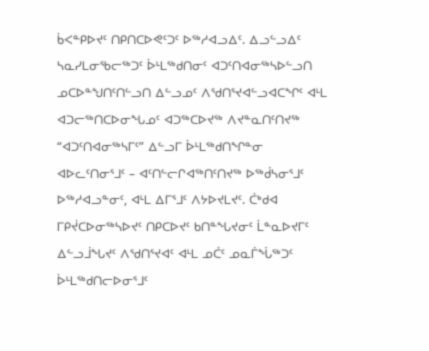ᑳᐸᓐᑭᐅᔪᑦ ᑎᑭᑎᑕᐅᕙᑦᑐᑦ ᐅᖅᓱᐊᓗᐃᑦ. ᐃᓗᓪᓗᐃᑦ ᓴᓇᓯᒪᓂᖃᓕᖅᑐᑦ ᐆᒻᒪᖅᑯᑎᓂᑦ ᐊᑐᑦᑎᐊᓂᖅᓴᐅᓪᓗᑎ ᓄᑕᐅᓐᖑᑎᑦᑎᓪᓗᑎ ᐃᓪᓗᓄᑦ ᐱᖁᑎᕐᔪᐊᓪᓗᐊᑕᖏᑦ ᐊᒻᒪ ᐊᑐᓕᖅᑎᑕᐅᓂᖓᓄᑦ ᐊᑐᖅᑕᐅᔪᖅ ᐱᔪᓐᓇᑎᑦᑎᔪᖅ “ᐊᑐᑦᑎᐊᓂᖅᓴᒥᑦ” ᐃᓪᓗᒥ ᐆᒻᒪᖅᑯᑎᖏᓐᓂ ᐊᐅᓚᑦᑎᓂᕐᒧᑦ – ᐊᑦᑎᓪᓕᒋᐊᖅᑎᑦᑎᔪᖅ ᐅᖅᑰᓴᓂᕐᒧᑦ ᐅᖅᓱᐊᓗᓐᓂᑦ, ᐊᒻᒪ ᐃᒥᕐᒧᑦ ᐱᔭᐅᔪᒪᔪᑦ. ᑖᒃᑯᐊ ᒥᑭᔫᑕᐅᓂᖅᓴᐅᔪᑦ ᑎᑭᑕᐅᔪᑦ ᑲᑎᓐᖓᔪᓂᑦ ᒫᓐᓇᐅᔪᒥᑦ ᐃᓪᓗᒨᖓᔪᑦ ᐱᖁᑎᕐᔪᐊᑦ ᐊᒻᒪ ᓄᑖᑦ ᓄᓇᒦᖔᖅᑐᑦ ᐆᒻᒪᖅᑯᑎᓕᐅᓂᕐᒧᑦ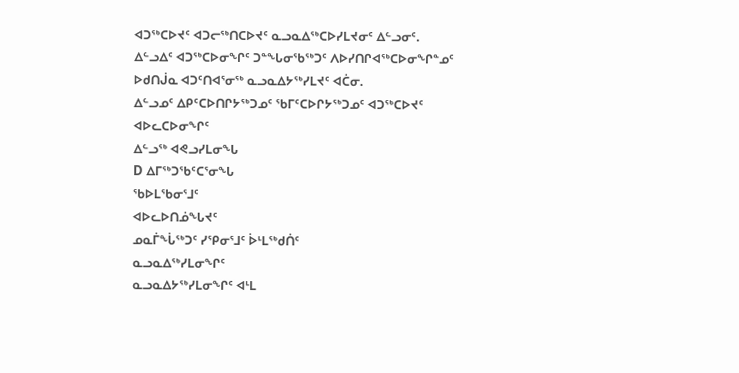ᐊᑐᖅᑕᐅᔪᑦ ᐊᑐᓕᖅᑎᑕᐅᔪᑦ ᓇᓗᓇᐃᖅᑕᐅᓯᒪᔪᓂᑦ ᐃᓪᓗᓂᑦ. ᐃᓪᓗᐃᑦ ᐊᑐᖅᑕᐅᓂᖏᑦ ᑐᓐᖓᓂᖃᖅᑐᑦ ᐱᐅᓯᑎᒋᐊᖅᑕᐅᓂᖏᓐᓄᑦ ᐅᑯᑎᒎᓇ ᐊᑐᑦᑎᐊᕐᓂᖅ ᓇᓗᓇᐃᔭᖅᓯᒪᔪᑦ ᐊᑖᓂ.
ᐃᓪᓗᓄᑦ ᐃᑭᑦᑕᐅᑎᒋᔭᖅᑐᓄᑦ ᖃᒥᑦᑕᐅᒋᔭᖅᑐᓄᑦ ᐊᑐᖅᑕᐅᔪᑦ ᐊᐅᓚᑕᐅᓂᖏᑦ
ᐃᓪᓗᖅ ᐊᕙᓗᓯᒪᓂᖓ
D ᐃᒥᖅᑐᖃᑦᑕᕐᓂᖓ
ᖃᐅᒪᖃᓂᕐᒧᑦ
ᐊᐅᓚᐅᑎᓅᖓᔪᑦ
ᓄᓇᒦᖔᖅᑐᑦ ᓯᕿᓂᕐᒧᑦ ᐆᒻᒪᖅᑯᑏᑦ
ᓇᓗᓇᐃᖅᓯᒪᓂᖏᑦ
ᓇᓗᓇᐃᔭᖅᓯᒪᓂᖏᑦ ᐊᒻᒪ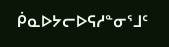ᑮᓇᐅᔭᓕᐅᕋᓱᓐᓂᕐᒧᑦ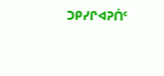ᑐᑭᓯᒋᐊᕈᑏᑦ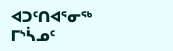ᐊᑐᑦᑎᐊᕐᓂᖅ ᒥᔅᓵᓄᑦ